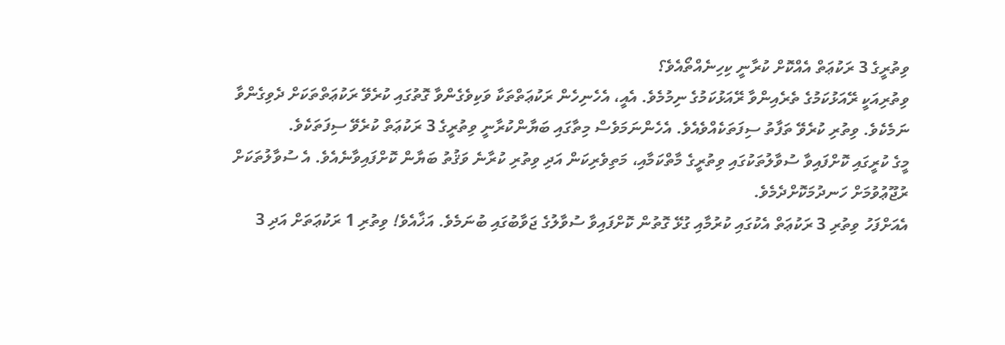ވިތުރީގެ 3 ރަކުޢަތް އެއްކޮށް ކުރާނީ ކިހިނެއްތޯއެވެ؟
ވިތުރިއަކީ ރޭއަޅުކަމުގެ ތެރެއިންވާ ރޭއަޅުކަމުގެ ނިމުމެވެ. އެއީ، އެހެނިހެން ރަކުޢަތްތަކާ ވަކިވެގެންވާ ގޮތުގައި ކުރެވޭ ރަކުޢަތްތަކަށް ދެވިގެންވާ ނަމެކެވެ. ވިތުރި ކުރެވޭ ތަފާތު ސިފަތަކެއްވެއެވެ. އެހެންނަމަވެސް މިތާގައި ބަޔާންކުރާނީ ވިތުރީގެ 3 ރަކުޢަތް ކުރެވޭ ސިފަތަކެވެ.
މީގެ ކުރީގައި ކޮށްފައިވާ ސުވާލުތަކުގައި ވިތުރީގެ މާތްކަމާއި، މަތިވެރިކަން އަދި ވިތުރި ކުރާނެ ވަޤުތު ބަޔާން ކޮށްފައިވާނެއެވެ. އެ ސުވާލުތަކަށް ރުޖޫޢުވުމަށް ހަނދުމަކޮށްދެމެވެ.
އެއަށްފަހު ވިތުރި 3 ރަކުޢަތް އެކުގައި ކުރުމާއި ގުޅޭ ގޮތުން ކޮށްފައިވާ ސުވާލުގެ ޖަވާބުގައި ބުނަމެވެ. އަޚާއެވެ! ވިތުރި 1 ރަކުޢަތަށް އަދި 3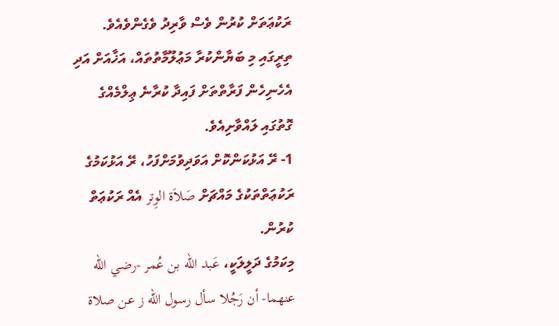ރަކުޢަތަށް ކުރުން ވެސް ވާރިދު ވެގެންވެއެވެ. ތިރީގައި މި ބަޔާންކުރާ މަޢުލޫމާތުތައް، އަޚާއަށް އަދި އެހެނިހެން ފަރާތްތަށް ފައިދާ ކުރާނެ ޢިލްމެއްގެ ގޮތުގައި ލައްވާށިއެވެ.
1- ރޭ އަޅުކަންކޮށް އަވަދިވުމަށްފަހު، ރޭ އަޅުކަމުގެ ރަކުޢަތްތަކުގެ މައްޗަށް صَلاَة الوِتر އެއް ރަކުޢަތް ކުރުން.
މިކަމުގެ ދަލީލަކީ، عَبد الله بن عُمر -رضي الله عنهما- أن رَجُلا سأل رسول الله ز عن صلاة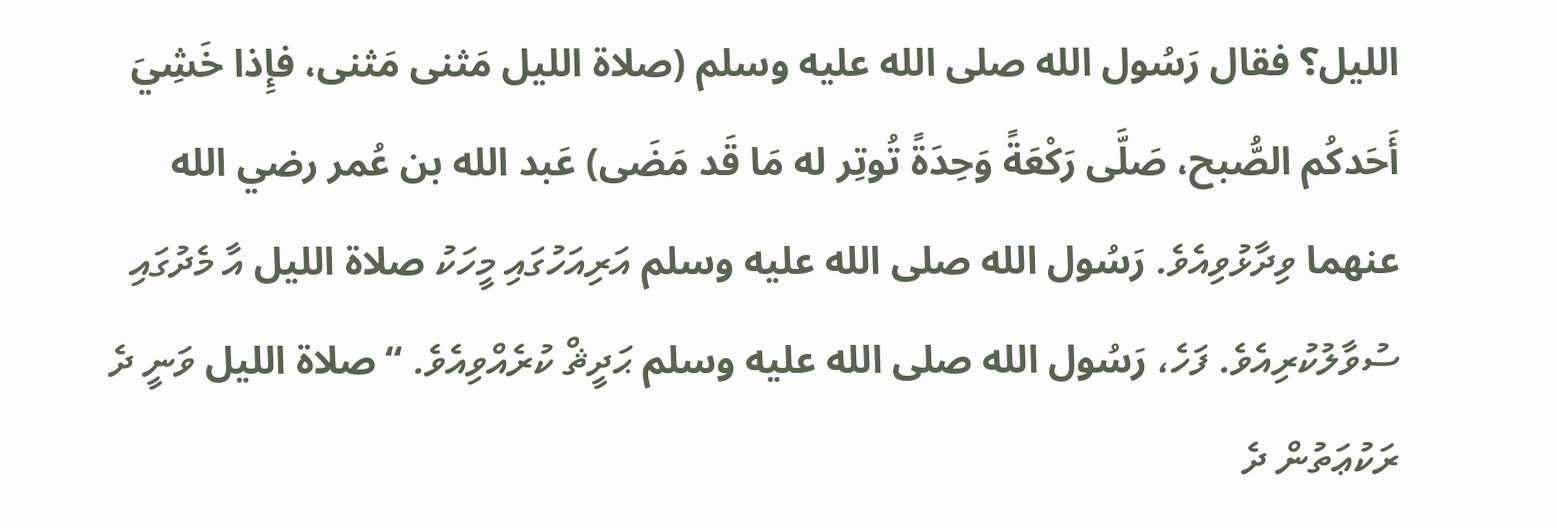الليل؟ فقال رَسُول الله صلى الله عليه وسلم (صلاة الليل مَثنى مَثنى، فإِذا خَشِيَ أَحَدكُم الصُّبح، صَلَّى رَكْعَةً وَحِدَةً تُوتِر له مَا قَد مَضَى) عَبد الله بن عُمر رضي الله عنهما ވިދާޅުވިއެވެ. رَسُول الله صلى الله عليه وسلم އަރިއަހުގައި މީހަކު صلاة الليل އާ މެދުގައި ސުވާލުކުރިއެވެ. ފަހެ، رَسُول الله صلى الله عليه وسلم ޙަދީޘް ކުރެއްވިއެވެ. “صلاة الليل ވަނީ ދެ ރަކުޢަތުން ދެ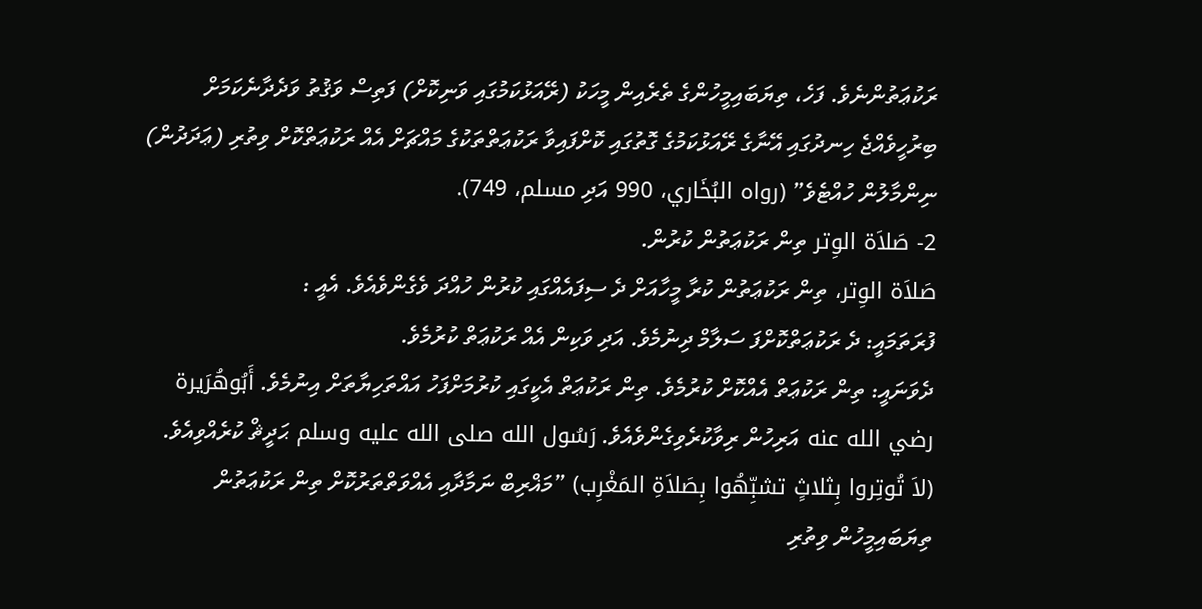ރަކުޢަތުންނެވެ. ފަހެ، ތިޔަބައިމީހުންގެ ތެރެއިން މީހަކު (ރޭއަޅުކަމުގައި ވަނިކޮށް) ފަތިސް ވަޤުތު ވަދެދާނެކަމަށް ބިރުހީވެއްޖެ ހިނދުގައި އޭނާގެ ރޭއަޅުކަމުގެ ގޮތުގައި ކޮށްފައިވާ ރަކުޢަތްތަކުގެ މައްޗަށް އެއް ރަކުޢަތްކޮށް ވިތުރި (ޢަދަދުން) ނިންމާލުން ހުއްޓެވެ” (رواه البُخَاري، 990 އަދި مسلم، 749).
2- صَلاَة الوِتر ތިން ރަކުޢަތުން ކުރުން.
صَلاَة الوِتر، ތިން ރަކުޢަތުން ކުރާ މީހާއަށް ދެ ސިފައެއްގައި ކުރުން ހުއްދަ ވެގެންވެއެވެ. އެއީ :
ފުރަތަމައީ: ދެ ރަކުޢަތްކޮށްފަ ސަލާމް ދިނުމެވެ. އަދި ވަކިން އެއް ރަކުޢަތް ކުރުމެވެ.
ދެވަނައީ: ތިން ރަކުޢަތް އެއްކޮށް ކުރުމެވެ. ތިން ރަކުޢަތް އެކީގައި ކުރުމަށްފަހު އައްތަހިޔާތަށް އިނުމެވެ. أَبُوهُرَيرة رضي الله عنه އަރިހުން ރިވާކުރެވިގެންވެއެވެ. رَسُول الله صلى الله عليه وسلم ޙަދީޘް ކުރެއްވިއެވެ. (لاَ تُوتِروا بِثلاثٍ تشبِّهُوا بِصَلاَةِ المَغْرِب) ”މަޣްރިބް ނަމާދާއި އެއްވަތްތަރުކޮށް ތިން ރަކުޢަތުން ތިޔަބައިމީހުން ވިތުރި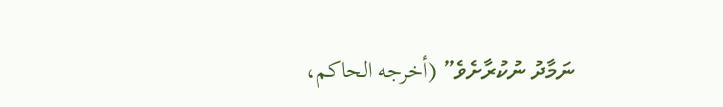ނަމާދު ނުކުރާށެވެ” (أخرجه الحاكم،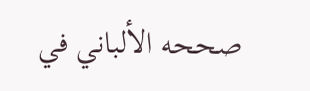صححه الألباني في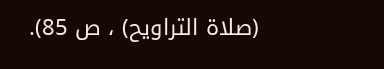(صلاة التراويح) ، ص 85).